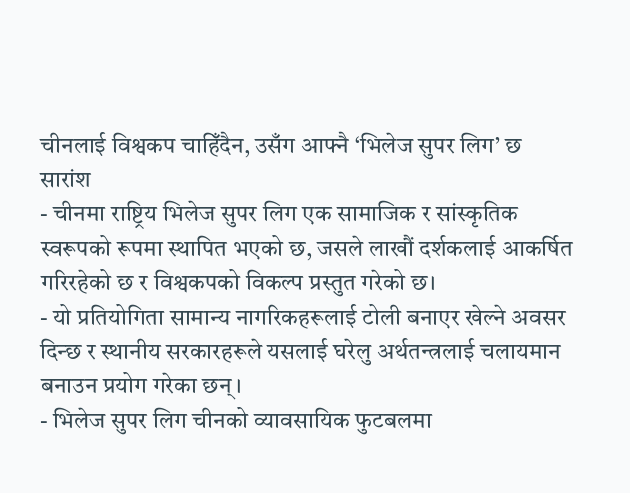चीनलाई विश्वकप चाहिँदैन, उसँग आफ्नै ‘भिलेज सुपर लिग’ छ
सारांश
- चीनमा राष्ट्रिय भिलेज सुपर लिग एक सामाजिक र सांस्कृतिक स्वरूपको रूपमा स्थापित भएको छ, जसले लाखौं दर्शकलाई आकर्षित गरिरहेको छ र विश्वकपको विकल्प प्रस्तुत गरेको छ।
- यो प्रतियोगिता सामान्य नागरिकहरूलाई टोली बनाएर खेल्ने अवसर दिन्छ र स्थानीय सरकारहरूले यसलाई घरेलु अर्थतन्त्रलाई चलायमान बनाउन प्रयोग गरेका छन्।
- भिलेज सुपर लिग चीनको व्यावसायिक फुटबलमा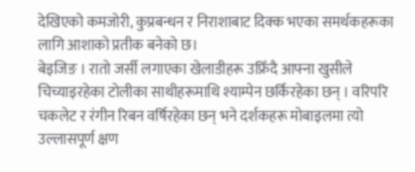देखिएको कमजोरी, कुप्रबन्धन र निराशाबाट दिक्क भएका समर्थकहरूका लागि आशाको प्रतीक बनेको छ।
बेइजिङ । रातो जर्सी लगाएका खेलाडीहरू उफ्रिँदै आफ्ना खुसीले चिच्याइरहेका टोलीका साथीहरूमाथि श्याम्पेन छर्किरहेका छन् । वरिपरि चकलेट र रंगीन रिबन वर्षिरहेका छन् भने दर्शकहरू मोबाइलमा त्यो उल्लासपूर्ण क्षण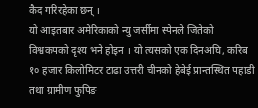कैद गरिरहेका छन् ।
यो आइतबार अमेरिकाको न्यु जर्सीमा स्पेनले जितेको विश्वकपको दृश्य भने होइन । यो त्यसको एक दिनअघि, करिब १० हजार किलोमिटर टाढा उत्तरी चीनको हेबेई प्रान्तस्थित पहाडी तथा ग्रामीण फुपिङ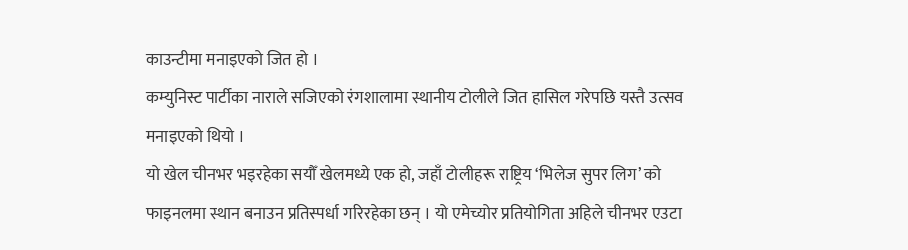काउन्टीमा मनाइएको जित हो ।
कम्युनिस्ट पार्टीका नाराले सजिएको रंगशालामा स्थानीय टोलीले जित हासिल गरेपछि यस्तै उत्सव मनाइएको थियो ।
यो खेल चीनभर भइरहेका सयौँ खेलमध्ये एक हो, जहाँ टोलीहरू राष्ट्रिय ‘भिलेज सुपर लिग’ को फाइनलमा स्थान बनाउन प्रतिस्पर्धा गरिरहेका छन् । यो एमेच्योर प्रतियोगिता अहिले चीनभर एउटा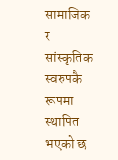सामाजिक र सांस्कृतिक स्वरुपकै रूपमा स्थापित भएको छ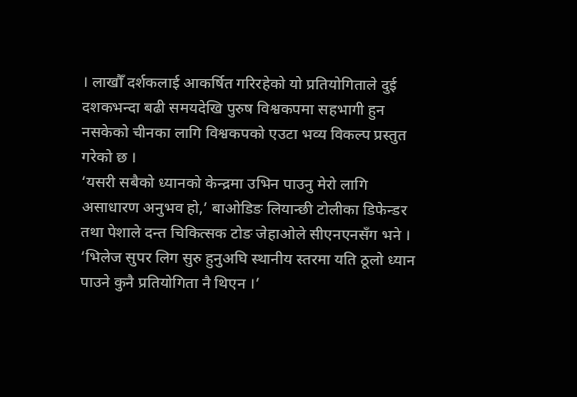। लाखौँ दर्शकलाई आकर्षित गरिरहेको यो प्रतियोगिताले दुई दशकभन्दा बढी समयदेखि पुरुष विश्वकपमा सहभागी हुन नसकेको चीनका लागि विश्वकपको एउटा भव्य विकल्प प्रस्तुत गरेको छ ।
‘यसरी सबैको ध्यानको केन्द्रमा उभिन पाउनु मेरो लागि असाधारण अनुभव हो,’ बाओडिङ लियान्छी टोलीका डिफेन्डर तथा पेशाले दन्त चिकित्सक टोङ जेहाओले सीएनएनसँग भने । ‘भिलेज सुपर लिग सुरु हुनुअघि स्थानीय स्तरमा यति ठूलो ध्यान पाउने कुनै प्रतियोगिता नै थिएन ।’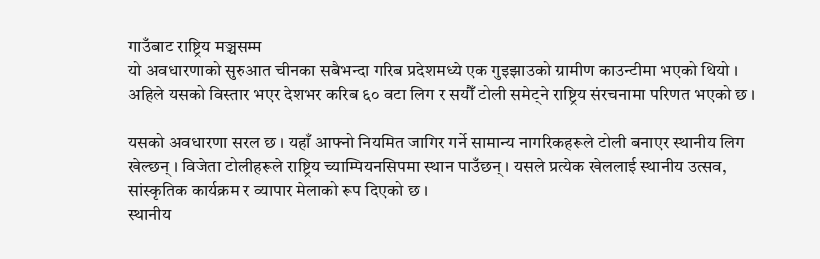गाउँबाट राष्ट्रिय मञ्चसम्म
यो अवधारणाको सुरुआत चीनका सबैभन्दा गरिब प्रदेशमध्ये एक गुइझाउको ग्रामीण काउन्टीमा भएको थियो । अहिले यसको विस्तार भएर देशभर करिब ६० वटा लिग र सयौँ टोली समेट्ने राष्ट्रिय संरचनामा परिणत भएको छ ।

यसको अवधारणा सरल छ । यहाँ आफ्नो नियमित जागिर गर्ने सामान्य नागरिकहरूले टोली बनाएर स्थानीय लिग खेल्छन् । विजेता टोलीहरूले राष्ट्रिय च्याम्पियनसिपमा स्थान पाउँछन् । यसले प्रत्येक खेललाई स्थानीय उत्सव, सांस्कृतिक कार्यक्रम र व्यापार मेलाको रूप दिएको छ ।
स्थानीय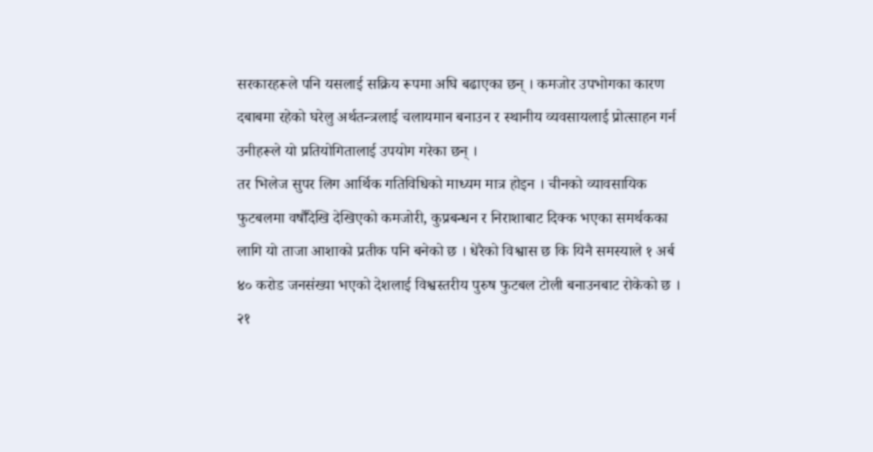सरकारहरूले पनि यसलाई सक्रिय रूपमा अघि बढाएका छन् । कमजोर उपभोगका कारण दबाबमा रहेको घरेलु अर्थतन्त्रलाई चलायमान बनाउन र स्थानीय व्यवसायलाई प्रोत्साहन गर्न उनीहरूले यो प्रतियोगितालाई उपयोग गरेका छन् ।
तर भिलेज सुपर लिग आर्थिक गतिविधिको माध्यम मात्र होइन । चीनको व्यावसायिक फुटबलमा वर्षौँदेखि देखिएको कमजोरी, कुप्रबन्धन र निराशाबाट दिक्क भएका समर्थकका लागि यो ताजा आशाको प्रतीक पनि बनेको छ । धेरैको विश्वास छ कि यिनै समस्याले १ अर्ब ४० करोड जनसंख्या भएको देशलाई विश्वस्तरीय पुरुष फुटबल टोली बनाउनबाट रोकेको छ ।
२१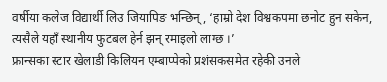वर्षीया कलेज विद्यार्थी लिउ जियापिङ भन्छिन्, ‘हाम्रो देश विश्वकपमा छनोट हुन सकेन, त्यसैले यहाँ स्थानीय फुटबल हेर्न झन् रमाइलो लाग्छ ।’
फ्रान्सका स्टार खेलाडी किलियन एम्बाप्पेको प्रशंसकसमेत रहेकी उनले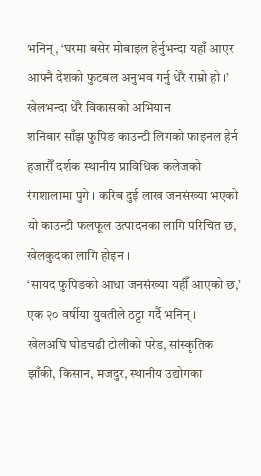भनिन्, ‘घरमा बसेर मोबाइल हेर्नुभन्दा यहाँ आएर आफ्नै देशको फुटबल अनुभव गर्नु धेरै राम्रो हो ।’
खेलभन्दा धेरै विकासको अभियान
शनिबार साँझ फुपिङ काउन्टी लिगको फाइनल हेर्न हजारौँ दर्शक स्थानीय प्राविधिक कलेजको रंगशालामा पुगे । करिब दुई लाख जनसंख्या भएको यो काउन्टी फलफूल उत्पादनका लागि परिचित छ, खेलकुदका लागि होइन ।
‘सायद फुपिङको आधा जनसंख्या यहीँ आएको छ,’ एक २० वर्षीया युवतीले ठट्टा गर्दै भनिन् ।
खेलअघि घोडचढी टोलीको परेड, सांस्कृतिक झाँकी, किसान, मजदुर, स्थानीय उद्योगका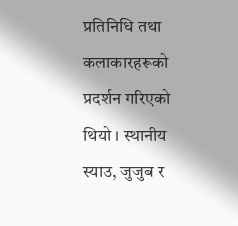प्रतिनिधि तथा कलाकारहरूको प्रदर्शन गरिएको थियो । स्थानीय स्याउ, जुजुब र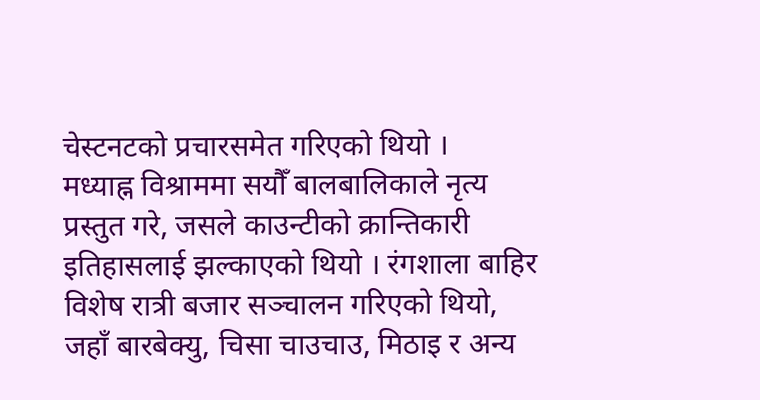चेस्टनटको प्रचारसमेत गरिएको थियो ।
मध्याह्न विश्राममा सयौँ बालबालिकाले नृत्य प्रस्तुत गरे, जसले काउन्टीको क्रान्तिकारी इतिहासलाई झल्काएको थियो । रंगशाला बाहिर विशेष रात्री बजार सञ्चालन गरिएको थियो, जहाँ बारबेक्यु, चिसा चाउचाउ, मिठाइ र अन्य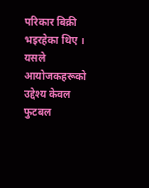परिकार बिक्री भइरहेका थिए ।
यसले आयोजकहरूको उद्देश्य केवल फुटबल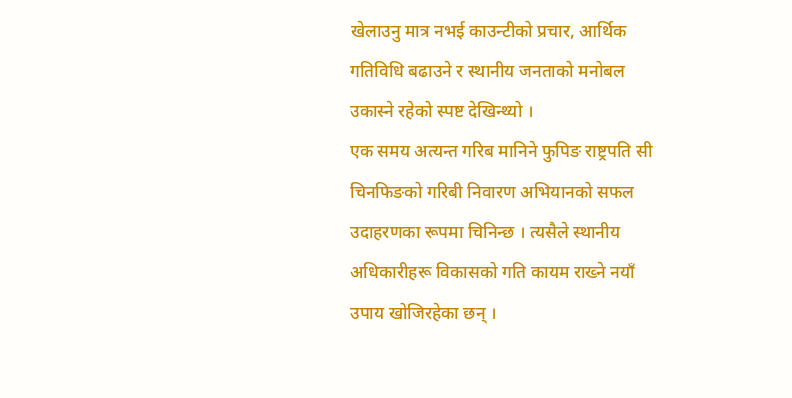खेलाउनु मात्र नभई काउन्टीको प्रचार, आर्थिक गतिविधि बढाउने र स्थानीय जनताको मनोबल उकास्ने रहेको स्पष्ट देखिन्थ्यो ।
एक समय अत्यन्त गरिब मानिने फुपिङ राष्ट्रपति सी चिनफिङको गरिबी निवारण अभियानको सफल उदाहरणका रूपमा चिनिन्छ । त्यसैले स्थानीय अधिकारीहरू विकासको गति कायम राख्ने नयाँ उपाय खोजिरहेका छन् ।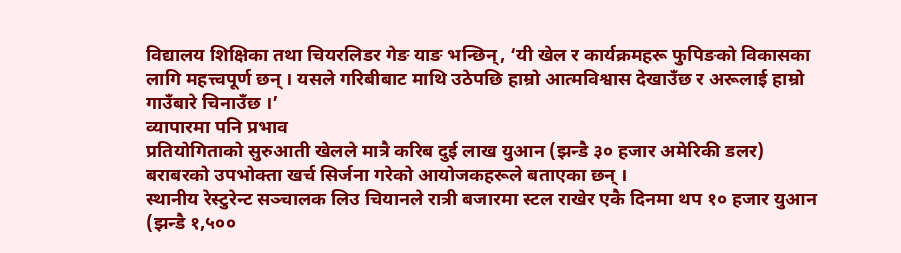विद्यालय शिक्षिका तथा चियरलिडर गेङ याङ भन्छिन्, ‘यी खेल र कार्यक्रमहरू फुपिङको विकासका लागि महत्त्वपूर्ण छन् । यसले गरिबीबाट माथि उठेपछि हाम्रो आत्मविश्वास देखाउँछ र अरूलाई हाम्रो गाउँबारे चिनाउँछ ।’
व्यापारमा पनि प्रभाव
प्रतियोगिताको सुरुआती खेलले मात्रै करिब दुई लाख युआन (झन्डै ३० हजार अमेरिकी डलर) बराबरको उपभोक्ता खर्च सिर्जना गरेको आयोजकहरूले बताएका छन् ।
स्थानीय रेस्टुरेन्ट सञ्चालक लिउ चियानले रात्री बजारमा स्टल राखेर एकै दिनमा थप १० हजार युआन (झन्डै १,५००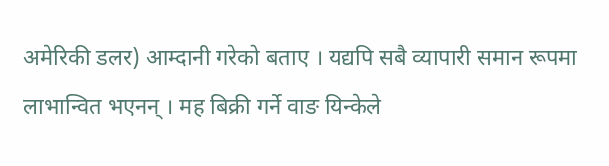अमेरिकी डलर) आम्दानी गरेको बताए । यद्यपि सबै व्यापारी समान रूपमा लाभान्वित भएनन् । मह बिक्री गर्ने वाङ यिन्केले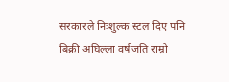सरकारले निःशुल्क स्टल दिए पनि बिक्री अघिल्ला वर्षजति राम्रो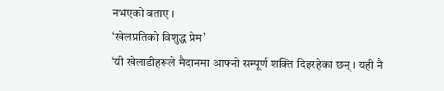नभएको बताए ।
‘खेलप्रतिको विशुद्ध प्रेम’
‘यी खेलाडीहरूले मैदानमा आफ्नो सम्पूर्ण शक्ति दिइरहेका छन् । यही नै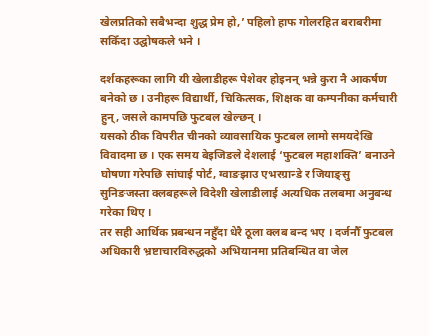खेलप्रतिको सबैभन्दा शुद्ध प्रेम हो,’ पहिलो हाफ गोलरहित बराबरीमा सकिँदा उद्घोषकले भने ।

दर्शकहरूका लागि यी खेलाडीहरू पेशेवर होइनन् भन्ने कुरा नै आकर्षण बनेको छ । उनीहरू विद्यार्थी, चिकित्सक, शिक्षक वा कम्पनीका कर्मचारी हुन्, जसले कामपछि फुटबल खेल्छन् ।
यसको ठीक विपरीत चीनको व्यावसायिक फुटबल लामो समयदेखि विवादमा छ । एक समय बेइजिङले देशलाई ‘फुटबल महाशक्ति’ बनाउने घोषणा गरेपछि सांघाई पोर्ट, ग्वाङझाउ एभरग्रान्डे र जियाङ्सु सुनिङजस्ता क्लबहरूले विदेशी खेलाडीलाई अत्यधिक तलबमा अनुबन्ध गरेका थिए ।
तर सही आर्थिक प्रबन्धन नहुँदा धेरै ठूला क्लब बन्द भए । दर्जनौँ फुटबल अधिकारी भ्रष्टाचारविरुद्धको अभियानमा प्रतिबन्धित वा जेल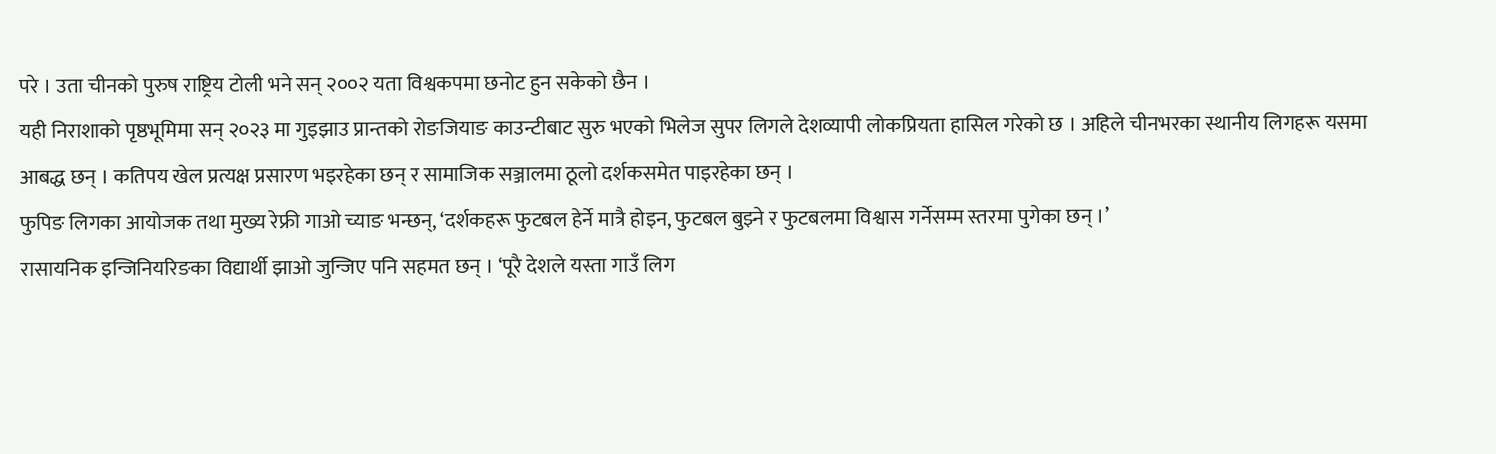परे । उता चीनको पुरुष राष्ट्रिय टोली भने सन् २००२ यता विश्वकपमा छनोट हुन सकेको छैन ।
यही निराशाको पृष्ठभूमिमा सन् २०२३ मा गुइझाउ प्रान्तको रोङजियाङ काउन्टीबाट सुरु भएको भिलेज सुपर लिगले देशव्यापी लोकप्रियता हासिल गरेको छ । अहिले चीनभरका स्थानीय लिगहरू यसमा आबद्ध छन् । कतिपय खेल प्रत्यक्ष प्रसारण भइरहेका छन् र सामाजिक सञ्जालमा ठूलो दर्शकसमेत पाइरहेका छन् ।
फुपिङ लिगका आयोजक तथा मुख्य रेफ्री गाओ च्याङ भन्छन्, ‘दर्शकहरू फुटबल हेर्ने मात्रै होइन, फुटबल बुझ्ने र फुटबलमा विश्वास गर्नेसम्म स्तरमा पुगेका छन् ।’
रासायनिक इन्जिनियरिङका विद्यार्थी झाओ जुन्जिए पनि सहमत छन् । ‘पूरै देशले यस्ता गाउँ लिग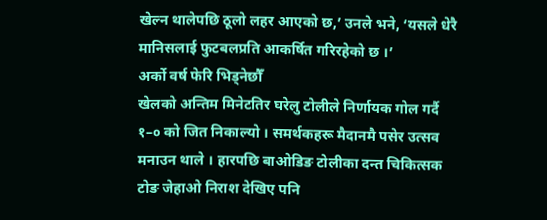खेल्न थालेपछि ठूलो लहर आएको छ,’ उनले भने, ‘यसले धेरै मानिसलाई फुटबलप्रति आकर्षित गरिरहेको छ ।’
अर्को वर्ष फेरि भिड्नेछौँ
खेलको अन्तिम मिनेटतिर घरेलु टोलीले निर्णायक गोल गर्दै १–० को जित निकाल्यो । समर्थकहरू मैदानमै पसेर उत्सव मनाउन थाले । हारपछि बाओडिङ टोलीका दन्त चिकित्सक टोङ जेहाओ निराश देखिए पनि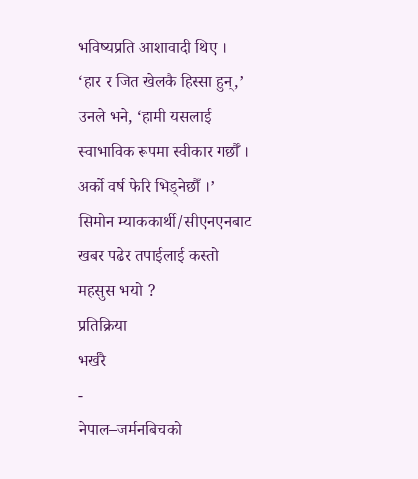भविष्यप्रति आशावादी थिए ।
‘हार र जित खेलकै हिस्सा हुन्,’ उनले भने, ‘हामी यसलाई स्वाभाविक रूपमा स्वीकार गर्छौँ । अर्को वर्ष फेरि भिड्नेछौँ ।’
सिमोन म्याककार्थी/सीएनएनबाट
खबर पढेर तपाईलाई कस्तो महसुस भयो ?
प्रतिक्रिया
भर्खरै
-
नेपाल–जर्मनबिचको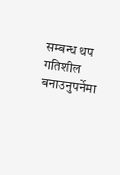सम्बन्ध थप गतिशील बनाउनुपर्नेमा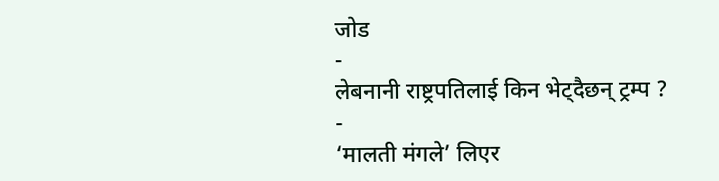जोड
-
लेबनानी राष्ट्रपतिलाई किन भेट्दैछन् ट्रम्प ?
-
‘मालती मंगले’ लिएर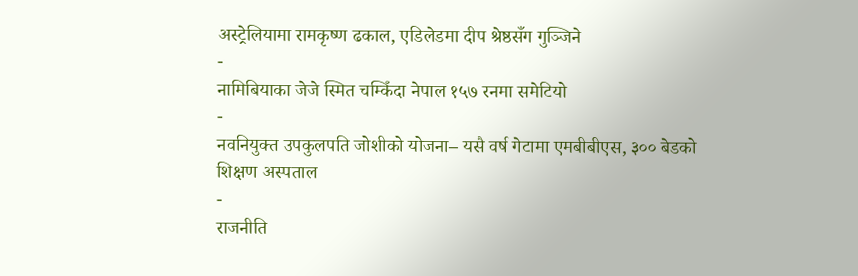अस्ट्रेलियामा रामकृष्ण ढकाल, एडिलेडमा दीप श्रेष्ठसँग गुञ्जिने
-
नामिबियाका जेजे स्मित चम्किँदा नेपाल १५७ रनमा समेटियो
-
नवनियुक्त उपकुलपति जोशीको योजना– यसै वर्ष गेटामा एमबीबीएस, ३०० बेडको शिक्षण अस्पताल
-
राजनीति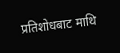प्रतिशोधबाट माथि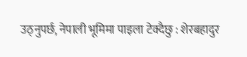उठ्नुपर्छ, नेपाली भूमिमा पाइला टेक्दैछु : शेरबहादुर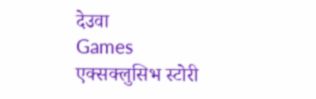देउवा
Games
एक्सक्लुसिभ स्टोरी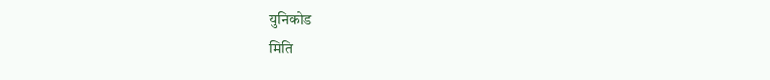युनिकोड
मिति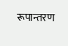रूपान्तरण